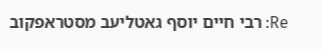Re: רבי חיים יוסף גאטליעב מסטראפקוב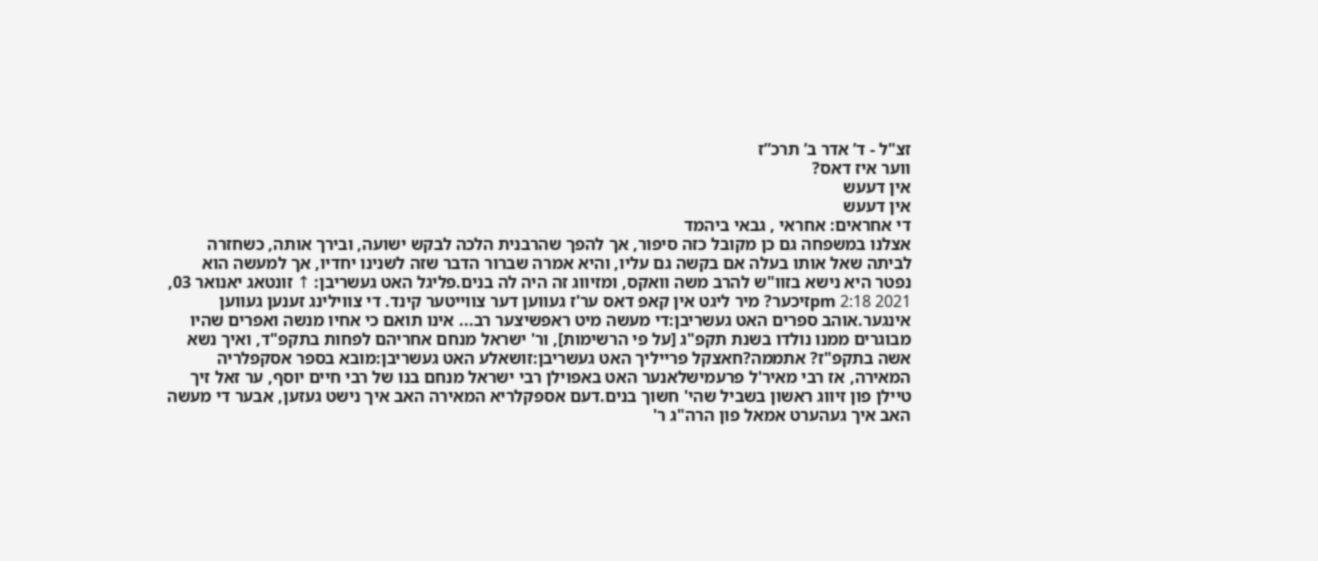זצ"ל - ד’ אדר ב’ תרכ”ז
ווער איז דאס?
אין דעעש
אין דעעש
די אחראים: אחראי , גבאי ביהמד
אצלנו במשפחה גם כן מקובל כזה סיפור, אך להפך שהרבנית הלכה לבקש ישועה, ובירך אותה, כשחזרה לביתה שאל אותו בעלה אם בקשה גם עליו, והיא אמרה שברור הדבר שזה לשנינו יחדיו, אך למעשה הוא נפטר היא נישא בזוו"ש להרב משה וואקס, ומזיווג זה היה לה בנים.פליגל האט געשריבן: ↑ זונטאג יאנואר 03, 2021 2:18 pmזיכער? מיר ליגט אין קאפ דאס ער'ז געווען דער צווייטער קינד. די צווילינג זענען געווען אינגער.אוהב ספרים האט געשריבן:די מעשה מיט ראפשיצער רב... אינו תואם כי אחיו מנשה ואפרים שהיו מבוגרים ממנו נולדו בשנת תקפ"ג [על פי הרשימות], ור' ישראל מנחם אחריהם לפחות בתקפ"ד, ואיך נשא אשה בתקפ"ז? אתממה?חאצקל פרייליך האט געשריבן:זושאלע האט געשריבן:מובא בספר אסקפלריה המאירה, אז רבי מאיר'ל פרעמישלאנער האט באפוילן רבי ישראל מנחם בנו של רבי חיים יוסף, ער זאל זיך טיילן פון זיווג ראשון בשביל שהי' חשוך בנים.דעם אספקלריא המאירה האב איך נישט געזען, אבער די מעשה האב איך געהערט אמאל פון הרה"ג ר'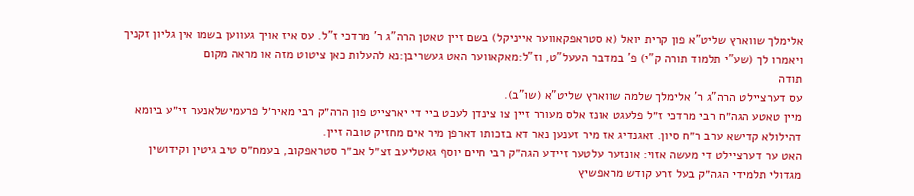אלימלך שווארץ שליט"א פון קרית יואל (א סטראפקאווער אייניקל) בשם זיין טאטן הרה"ג ר' מרדכי ז"ל. עס איז אויך געווען בשמו אין גליון זקניך ויאמרו לך (שע"י תלמוד תורה ק"י) פ' במדבר העעל"ט, וז"ל:מאקאווער האט געשריבן:נא להעלות כאן ציטוט מזה או מראה מקום
תודה
עס דערציילט הרה"ג ר' אלימלך שלמה שווארץ שליט"א (שו"ב).
מיין טאטע הגה״ח רבי מרדכי ז״ל פלעגט אונז אלס מעורר זיין צו צינדן לעכט ביי די יארצייט פון הרה״ק רבי מאיר׳ל פרעמישלאנער זי״ע ביומא דהילולא קדישא ערב ר״ח סיון. זאגנדיג אז מיר זענען נאר דא בזכותו דארפן מיר אים מחזיק טובה זיין.
האט ער דערציילט די מעשה אזוי: אונזער עלטער זיידע הגה״ק רבי חיים יוסף גאטליעב זצ״ל אב״ר סטראפקוב, בעמח״ס טיב גיטין וקידושין מגדולי תלמידי הגה״ק בעל זרע קודש מראפשיץ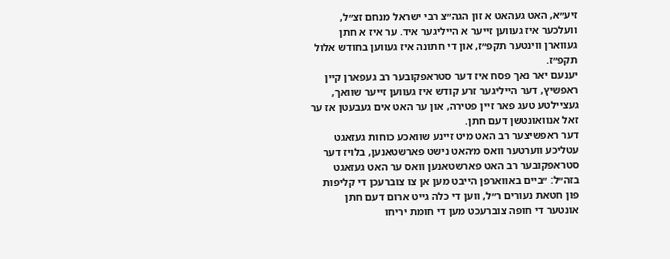זיע״א, האט געהאט א זון הגה״צ רבי ישראל מנחם זצ״ל, וועלכער איז געווען זייער א הייליגער איד. ער איז א חתן געווארן ווינטער תקפ״ז, און די חתונה איז געווען בחודש אלול תקפ״ז.
יענעם יאר נאך פסח איז דער סטראפקובער רב געפארן קיין ראפשיץ, דער הייליגער זרע קודש איז געווען זייער שוואך, געציילטע טעג פאר זיין פטירה, און ער האט אים געבעטן אז ער זאל אנוואונטשן דעם חתן.
דער ראפשיצער רב האט מיט זיינע שוואכע כוחות געזאגט עטליכע ווערטער וואס מ׳האט נישט פארשטאנען, בלויז דער סטראפקובער רב האט פארשטאנען וואס ער האט געזאגט בזה״ל: ״ביים באווארפן הייבט מען אן צו צוברעכן די קליפות פון חטאת נעורים ר״ל, ווען די כלה גייט ארום דעם חתן אונטער די חופה צוברעכט מען די חומת יריחו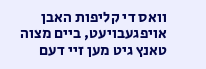וואס די קליפות האבן אויפגעבויעט, ביים מצוה טאנץ גיט מען זיי דעם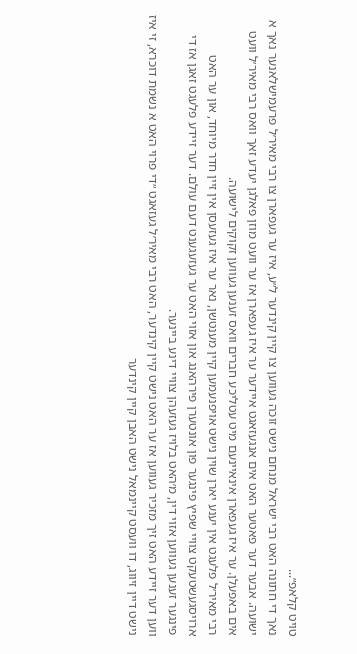טויט קלאפ״...
נאך די חתונה האט רבי ישראל מנחם נישט זוכה געווען צו קיין קינדער ל״ע, איז ער געפארן צו רבי מאיר׳ל פרעמישלאנער נאך א ישועה. אבער דער פאטער האט אים אנגעזאגט איידער ער איז געפארן אז ער וועט מוזן פאלגן יעדע זאך וואס רבי מאיר׳ל וועט אים באפעלן. ער איז געפארן אינאיינעם מיט עטליכע חברים וואס זענען געווען זקוקים לישועה.
רבי מאיר׳ל פלעגט אין יענע יארן שוין נישט אויפנעמען קיין מענטשן, נאר ער איז געזעסן אין זיין חדר מיוחד, און ער האט ארויסגעשטעקט צוויי שפיץ פינגער פון אונטערן פירהאנג און אזוי האט ער געזעגענט דעם עולם. דער זיידע פלעגט זאגן אז די פינגער זענען געווען אזוי דין, מ׳האט בלויז געזעהן צוויי דינע ביינער.
ווען דער זיידע האט זיך מזכיר געווען אז ער האט נישט קיין קינדער, האט רבי מאיר׳ל געזאגט ״די פרוי האט א נשמת דוכרא, זי איז נישט דיין זיווג, דו וועסט קיינמאל נישט האבן קיין קינדער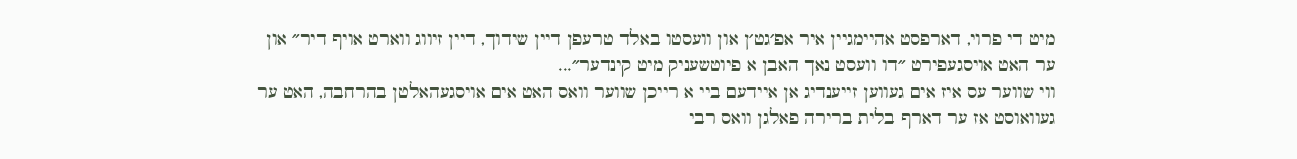מיט די פרוי, דארפסט אהיימגיין איר אפ׳גט׳ן און וועסטו באלד טרעפן דיין שידוך, דיין זיווג ווארט אויף דיר״ און ער האט אויסגעפירט ״דו וועסט נאך האבן א פיוטשעניק מיט קינדער״...
ווי שווער עס איז אים געווען זייענדיג אן איידעם ביי א רייכן שווער וואס האט אים אויסגעהאלטן בהרחבה, האט ער געוואוסט אז ער דארף בלית ברירה פאלגן וואס רבי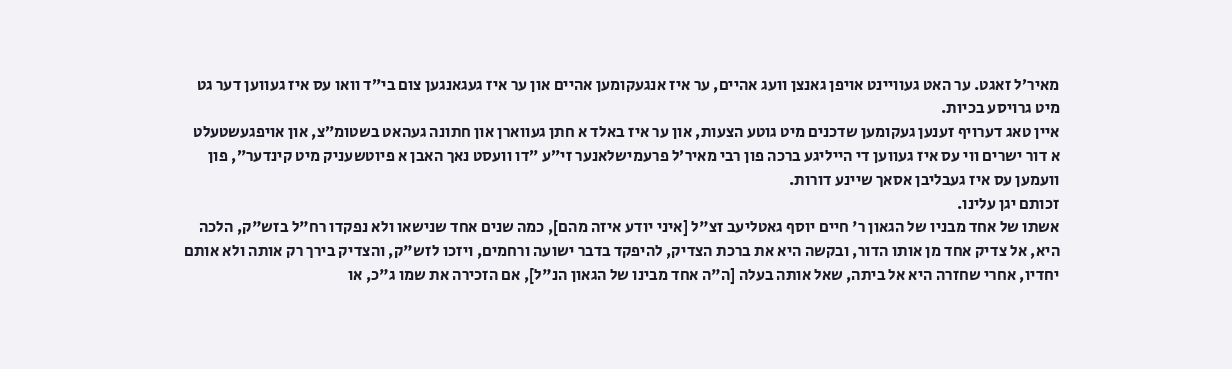מאיר׳ל זאגט. ער האט געוויינט אויפן גאנצן וועג אהיים, ער איז אנגעקומען אהיים און ער איז געגאנגען צום בי״ד וואו עס איז געווען דער גט מיט גרויסע בכיות.
איין טאג דערויף זענען געקומען שדכנים מיט גוטע הצעות, און ער איז באלד א חתן געווארן און חתונה געהאט בשטומ״צ, און אויפגעשטעלט א דור ישרים ווי עס איז געווען די הייליגע ברכה פון רבי מאיר׳ל פרעמישלאנער זי״ע ״דו וועסט נאך האבן א פיוטשעניק מיט קינדער״, פון וועמען עס איז געבליבן אסאך שיינע דורות.
זכותם יגן עלינו.
אשתו של אחד מבניו של הגאון ר' חיים יוסף גאטליעב זצ"ל [איני יודע איזה מהם], כמה שנים אחד שנישאו ולא נפקדו רח"ל בזש"ק, הלכה היא, אל צדיק אחד מן אותו הדור, ובקשה היא את ברכת הצדיק, להיפקד בדבר ישועה ורחמים, ויזכו לזש"ק, והצדיק בירך רק אותה ולא אותם יחדיו, אחרי שחזרה היא אל ביתה, שאל אותה בעלה [ה"ה אחד מבינו של הגאון הנ"ל], אם הזכירה את שמו ג"כ, או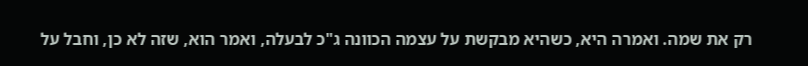רק את שמה. ואמרה היא, כשהיא מבקשת על עצמה הכוונה ג"כ לבעלה, ואמר הוא, שזה לא כן, וחבל על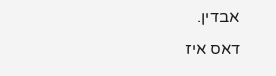אבדין.
דאס איז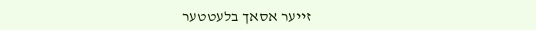זייער אסאך בלעטטער